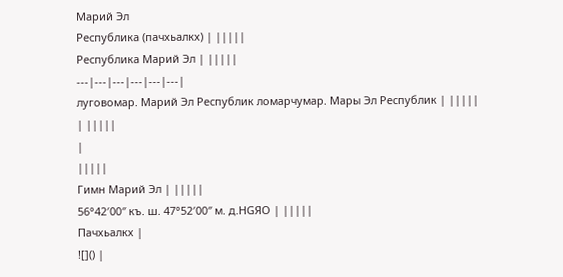Марий Эл
Республика (пачхьалкх) | |||||
Республика Марий Эл | |||||
---|---|---|---|---|---|
луговомар. Марий Эл Республик ломарчумар. Мары Эл Республик | |||||
| |||||
|
|||||
Гимн Марий Эл | |||||
56°42′00″ къ. ш. 47°52′00″ м. д.HGЯO | |||||
Пачхьалкх |
![]() |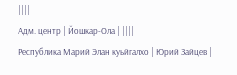||||
Адм. центр | Йошкар-Ола | ||||
Республика Марий Элан куьйгалхо | Юрий Зайцев |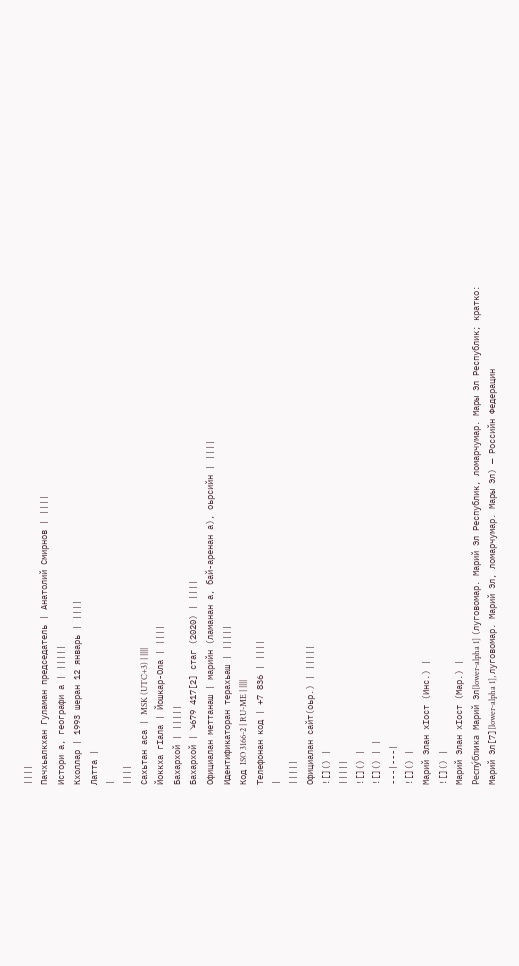||||
Пачхьалкхан Гуламан председатель | Анатолий Смирнов | ||||
Истори а, географи а | |||||
Кхоллар | 1993 шеран 12 январь | ||||
Латта |
|
||||
Сахьтан аса | MSK (UTC+3) | ||||
Йоккха гӀала | Йошкар-Ола | ||||
Бахархой | |||||
Бахархой | ↘679 417[2] стаг (2020) | ||||
Официалан меттанаш | марийн (ламанан а, бай-аренан а), оьрсийн | ||||
Идентификаторан терахьаш | |||||
Код ISO 3166-2 | RU-ME | ||||
Телефонан код | +7 836 | ||||
|
|||||
Официалан сайт(оьр.) | |||||
![]() |
|||||
![]() |
![]() | |
---|---|
![]() |
Марий Элан хӀост (Инс.) |
![]() |
Марий Элан хӀост (Мар.) |
Респу́блика Марий Эл[lower-alpha 1] (луговомар. Марий Эл Республик, ломарчумар. Мары Эл Республик; кратко: Марий Эл[7][lower-alpha 1], луговомар. Марий Эл, ломарчумар. Мары Эл) — Российн Федерацин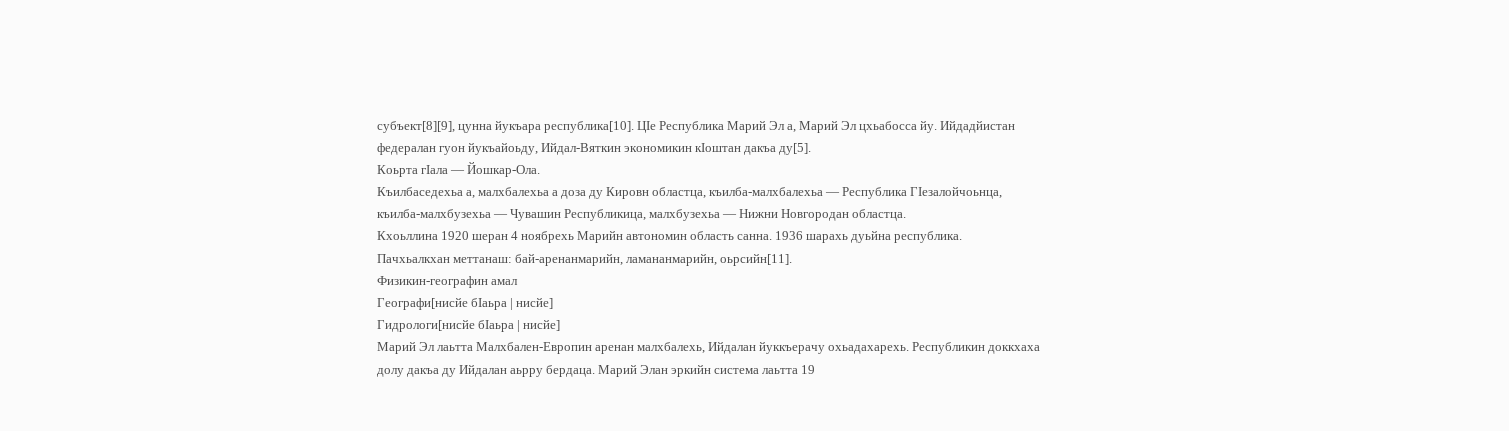субъект[8][9], цунна йукъара республика[10]. ЦӀе Республика Марий Эл а, Марий Эл цхьабосса йу. Ийдадйистан федералан гуон йукъайоьду, Ийдал-Вяткин экономикин кӀоштан дакъа ду[5].
Коьрта гӀала — Йошкар-Ола.
Къилбаседехьа а, малхбалехьа а доза ду Кировн областца, къилба-малхбалехьа — Республика ГӀезалойчоьнца, къилба-малхбузехьа — Чувашин Республикица, малхбузехьа — Нижни Новгородан областца.
Кхоьллина 1920 шеран 4 ноябрехь Марийн автономин область санна. 1936 шарахь дуьйна республика.
Пачхьалкхан меттанаш: бай-аренанмарийн, ламананмарийн, оьрсийн[11].
Физикин-географин амал
Географи[нисйе бӀаьра | нисйе]
Гидрологи[нисйе бӀаьра | нисйе]
Марий Эл лаьтта Малхбален-Европин аренан малхбалехь, Ийдалан йуккъерачу охьадахарехь. Республикин доккхаха долу дакъа ду Ийдалан аьрру бердаца. Марий Элан эркийн система лаьтта 19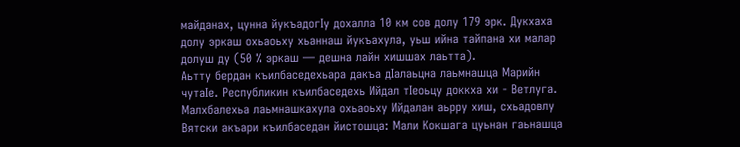майданах, цунна йукъадогӀу дохалла 10 км сов долу 179 эрк. Дукхаха долу эркаш охьаоьху хьаннаш йукъахула, уьш ийна тайпана хи малар долуш ду (50 % эркаш — дешна лайн хишшах лаьтта).
Аьтту бердан къилбаседехьара дакъа дӀалаьцна лаьмнашца Марийн чутаӀе. Республикин къилбаседехь Ийдал тӀеоьцу доккха хи - Ветлуга. Малхбалехьа лаьмнашкахула охьаоьху Ийдалан аьрру хиш, схьадовлу Вятски акъари къилбаседан йистошца: Мали Кокшага цуьнан гаьнашца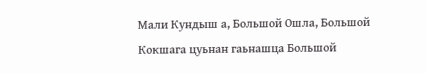Мали Кундыш а, Большой Ошла, Большой Кокшага цуьнан гаьнашца Большой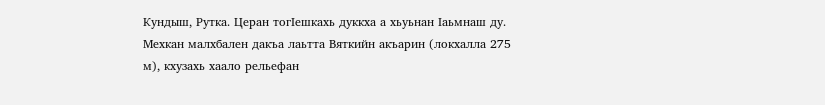Кундыш, Рутка. Церан тогӀешкахь дуккха а хьуьнан Ӏаьмнаш ду.
Мехкан малхбален дакъа лаьтта Вяткийн акъарин (локхалла 275 м), кхузахь хаало рельефан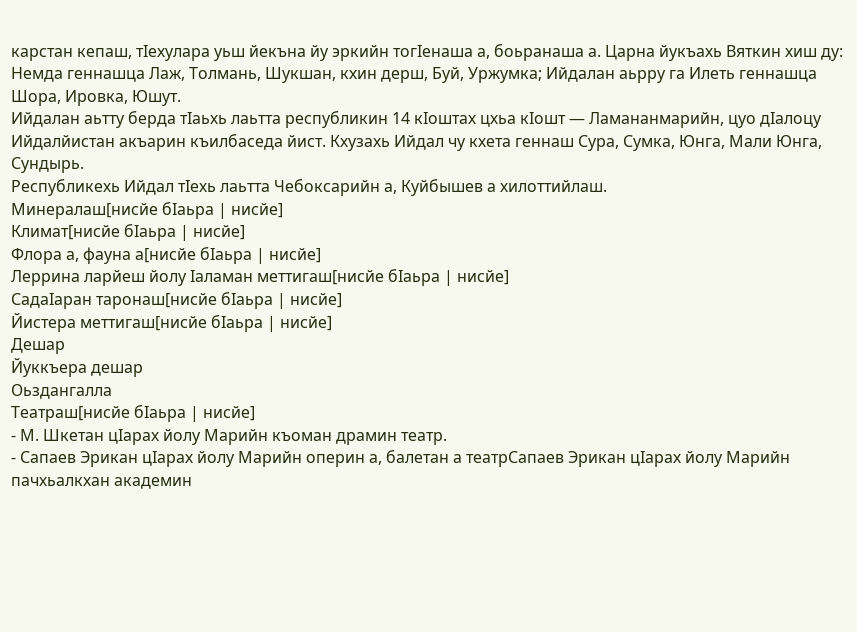карстан кепаш, тӀехулара уьш йекъна йу эркийн тогӀенаша а, боьранаша а. Царна йукъахь Вяткин хиш ду: Немда геннашца Лаж, Толмань, Шукшан, кхин дерш, Буй, Уржумка; Ийдалан аьрру га Илеть геннашца Шора, Ировка, Юшут.
Ийдалан аьтту берда тӀаьхь лаьтта республикин 14 кӀоштах цхьа кӀошт — Ламананмарийн, цуо дӀалоцу Ийдалйистан акъарин къилбаседа йист. Кхузахь Ийдал чу кхета геннаш Сура, Сумка, Юнга, Мали Юнга, Сундырь.
Республикехь Ийдал тӀехь лаьтта Чебоксарийн а, Куйбышев а хилоттийлаш.
Минералаш[нисйе бӀаьра | нисйе]
Климат[нисйе бӀаьра | нисйе]
Флора а, фауна а[нисйе бӀаьра | нисйе]
Леррина ларйеш йолу Ӏаламан меттигаш[нисйе бӀаьра | нисйе]
СадаӀаран таронаш[нисйе бӀаьра | нисйе]
Йистера меттигаш[нисйе бӀаьра | нисйе]
Дешар
Йуккъера дешар
Оьздангалла
Театраш[нисйе бӀаьра | нисйе]
- М. Шкетан цӀарах йолу Марийн къоман драмин театр.
- Сапаев Эрикан цӀарах йолу Марийн оперин а, балетан а театрСапаев Эрикан цӀарах йолу Марийн пачхьалкхан академин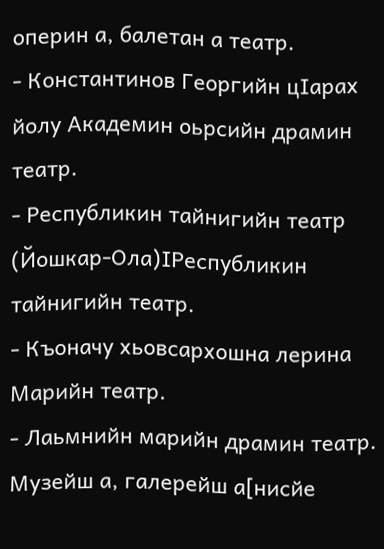оперин а, балетан а театр.
- Константинов Георгийн цӀарах йолу Академин оьрсийн драмин театр.
- Республикин тайнигийн театр (Йошкар-Ола)ӀРеспубликин тайнигийн театр.
- Къоначу хьовсархошна лерина Марийн театр.
- Лаьмнийн марийн драмин театр.
Музейш а, галерейш а[нисйе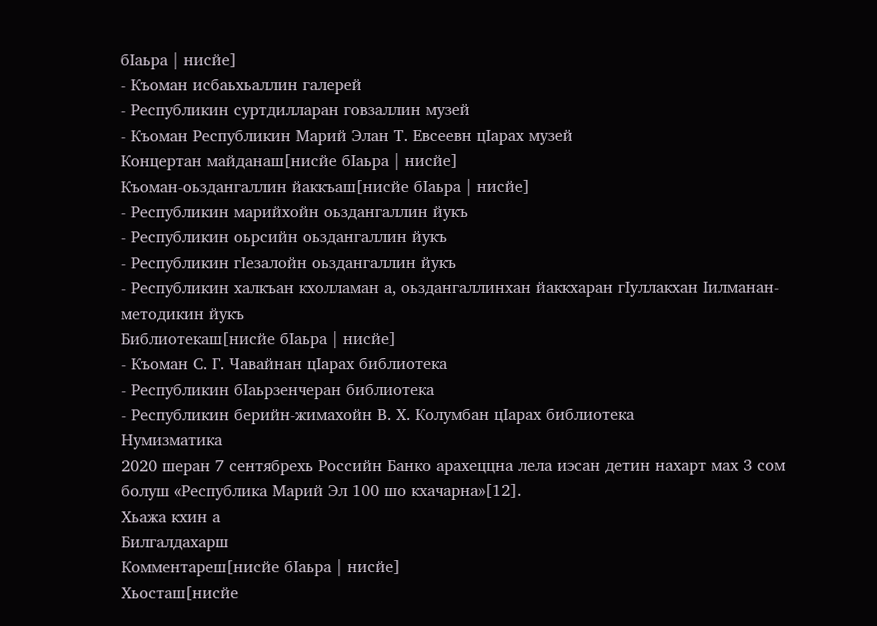бӀаьра | нисйе]
- Къоман исбаьхьаллин галерей
- Республикин суртдилларан говзаллин музей
- Къоман Республикин Марий Элан Т. Евсеевн цӀарах музей
Концертан майданаш[нисйе бӀаьра | нисйе]
Къоман-оьздангаллин йаккъаш[нисйе бӀаьра | нисйе]
- Республикин марийхойн оьздангаллин йукъ
- Республикин оьрсийн оьздангаллин йукъ
- Республикин гӀезалойн оьздангаллин йукъ
- Республикин халкъан кхолламан а, оьздангаллинхан йаккхаран гӀуллакхан Ӏилманан-методикин йукъ
Библиотекаш[нисйе бӀаьра | нисйе]
- Къоман С. Г. Чавайнан цӀарах библиотека
- Республикин бӀаьрзенчеран библиотека
- Республикин берийн-жимахойн В. Х. Колумбан цӀарах библиотека
Нумизматика
2020 шеран 7 сентябрехь Российн Банко арахеццна лела иэсан детин нахарт мах 3 сом болуш «Республика Марий Эл 100 шо кхачарна»[12].
Хьажа кхин а
Билгалдахарш
Комментареш[нисйе бӀаьра | нисйе]
Хьосташ[нисйе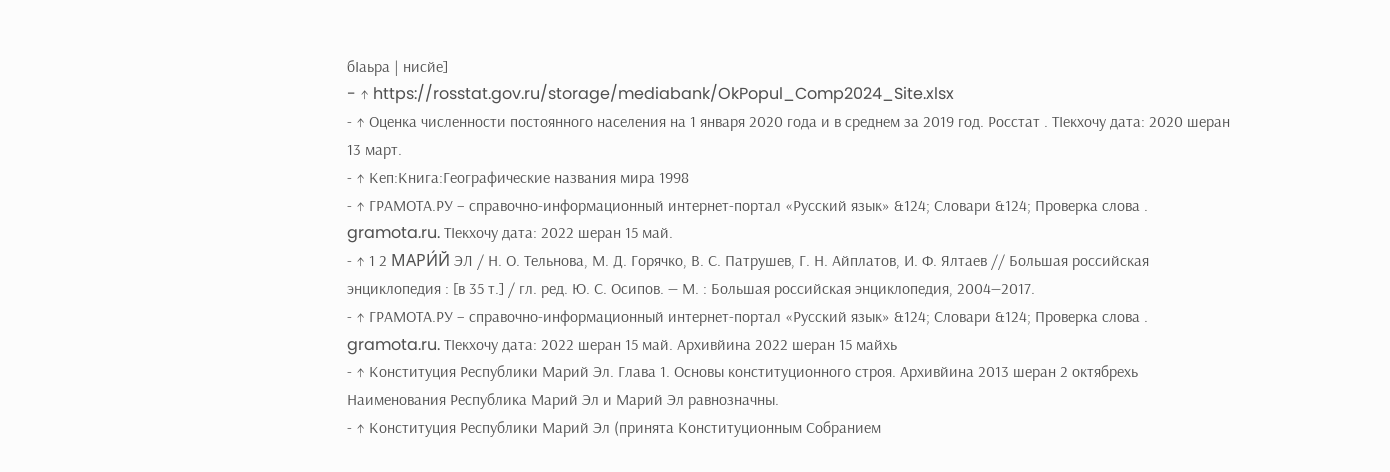бӀаьра | нисйе]
- ↑ https://rosstat.gov.ru/storage/mediabank/OkPopul_Comp2024_Site.xlsx
- ↑ Оценка численности постоянного населения на 1 января 2020 года и в среднем за 2019 год. Росстат . ТӀекхочу дата: 2020 шеран 13 март.
- ↑ Кеп:Книга:Географические названия мира 1998
- ↑ ГРАМОТА.РУ – справочно-информационный интернет-портал «Русский язык» &124; Словари &124; Проверка слова . gramota.ru. ТӀекхочу дата: 2022 шеран 15 май.
- ↑ 1 2 МАРИ́Й ЭЛ / Н. О. Тельнова, М. Д. Горячко, В. С. Патрушев, Г. Н. Айплатов, И. Ф. Ялтаев // Большая российская энциклопедия : [в 35 т.] / гл. ред. Ю. С. Осипов. — М. : Большая российская энциклопедия, 2004—2017.
- ↑ ГРАМОТА.РУ – справочно-информационный интернет-портал «Русский язык» &124; Словари &124; Проверка слова . gramota.ru. ТӀекхочу дата: 2022 шеран 15 май. Архивйина 2022 шеран 15 майхь
- ↑ Конституция Республики Марий Эл. Глава 1. Основы конституционного строя. Архивйина 2013 шеран 2 октябрехь Наименования Республика Марий Эл и Марий Эл равнозначны.
- ↑ Конституция Республики Марий Эл (принята Конституционным Собранием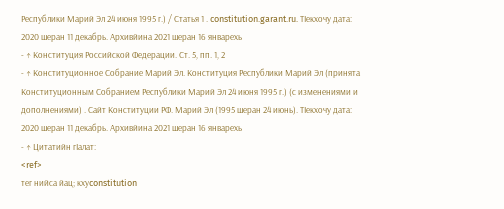Республики Марий Эл 24 июня 1995 г.) / Статья 1 . constitution.garant.ru. ТӀекхочу дата: 2020 шеран 11 декабрь. Архивйина 2021 шеран 16 январехь
- ↑ Конституция Российской Федерации. Ст. 5, пп. 1, 2
- ↑ Конституционное Собрание Марий Эл. Конституция Республики Марий Эл (принята Конституционным Собранием Республики Марий Эл 24 июня 1995 г.) (с изменениями и дополнениями) . Сайт Конституции РФ. Марий Эл (1995 шеран 24 июнь). ТӀекхочу дата: 2020 шеран 11 декабрь. Архивйина 2021 шеран 16 январехь
- ↑ Цитатийн гӀалат:
<ref>
тег нийса йац; кхуconstitution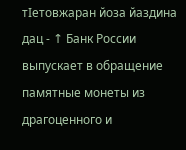тIетовжаран йоза йаздина дац - ↑ Банк России выпускает в обращение памятные монеты из драгоценного и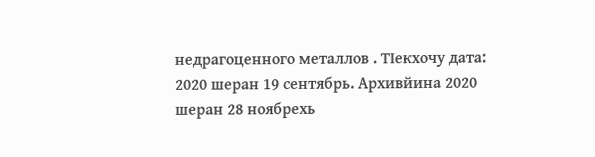недрагоценного металлов . ТӀекхочу дата: 2020 шеран 19 сентябрь. Архивйина 2020 шеран 28 ноябрехь